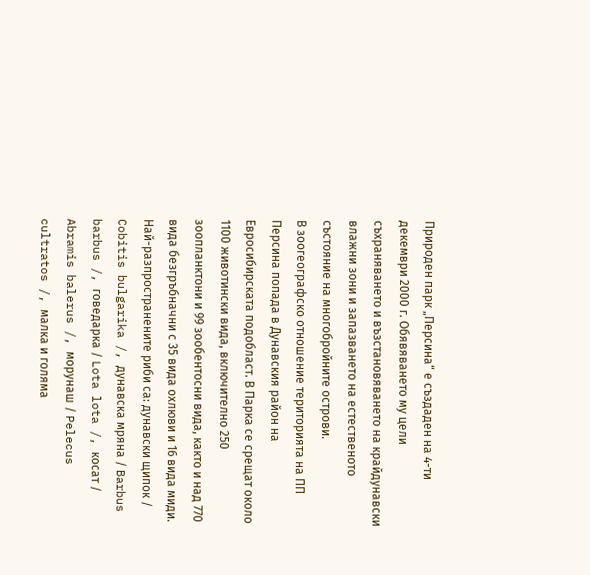Природен парк „Персина“ е създаден на 4-ти декември 2000 г. Обявяването му цели съхраняването и възстановяването на крайдунавски влажни зони и запазването на естественото състояние на многобройните острови.
В зоогеографско отношение територията на ПП Персина попада в Дунавския район на Евросибирската подобласт. В Парка се срещат около 1100 животински вида, включително 250 зоопланктони и 99 зообентосни вида, както и над 770 вида безгръбначни с 35 вида охлюви и 16 вида миди. Най-разпространените риби са: дунавски щипок / Cobitis bulgarika /, дунавска мряна / Barbus barbus /, говедарка / Lota lota /, косат / Abramis balerus /, морунаш / Pelecus cultratos /, малка и голяма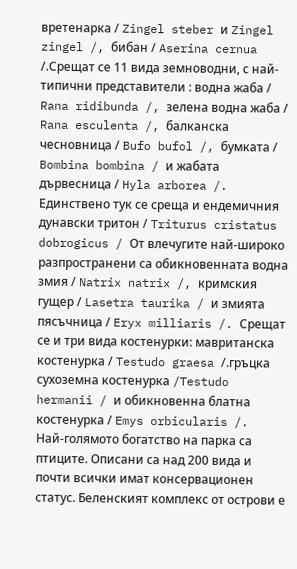вретенарка / Zingel steber и Zingel zingel /, бибан / Aserina cernua /.Срещат се 11 вида земноводни, с най-типични представители : водна жаба / Rana ridibunda /, зелена водна жаба / Rana esculenta /, балканска чесновница / Bufo bufol /, бумката / Bombina bombina / и жабата дървесница / Hyla arborea /. Единствено тук се среща и ендемичния дунавски тритон / Triturus cristatus dobrogicus / От влечугите най-широко разпространени са обикновенната водна змия / Natrix natrix /, кримския гущер / Lasetra taurika / и змията пясъчница / Eryx milliaris /. Срещат се и три вида костенурки: мавританска костенурка / Testudo graesa /.гръцка сухоземна костенурка /Testudo hermanii / и обикновенна блатна костенурка / Emys orbicularis /.
Най-голямото богатство на парка са птиците. Описани са над 200 вида и почти всички имат консервационен статус. Беленският комплекс от острови е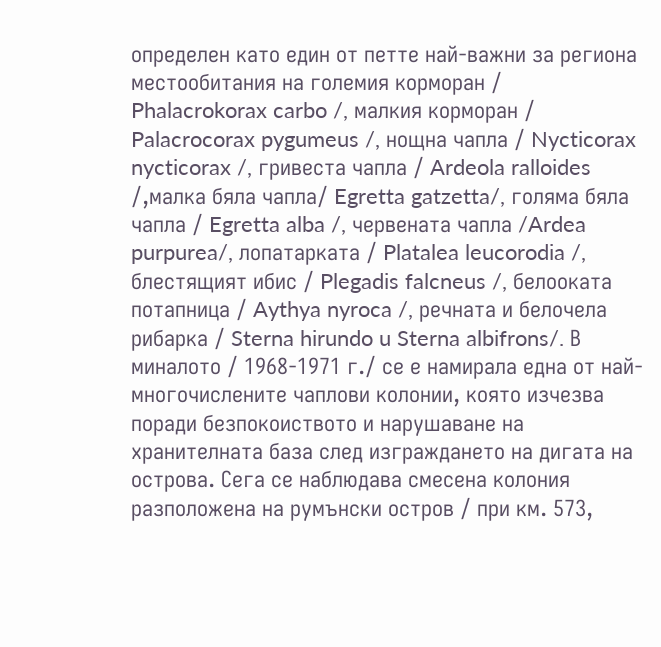определен като един от петте най-важни за региона местообитания на големия корморан /
Phalacrokorax carbo /, малкия корморан / Palacrocorax pygumeus /, нощна чапла / Nycticorax nycticorax /, гривеста чапла / Ardeola ralloides /,малка бяла чапла/ Egretta gatzetta/, голяма бяла чапла / Egretta alba /, червената чапла /Ardea purpurea/, лопатарката / Platalea leucorodia /, блестящият ибис / Plegadis falcneus /, белооката потапница / Aythya nyroca /, речната и белочела рибарка / Sterna hirundo u Sterna albifrons/. В миналото / 1968-1971 г./ се е намирала една от най- многочислените чаплови колонии, която изчезва поради безпокоиството и нарушаване на хранителната база след изграждането на дигата на острова. Сега се наблюдава смесена колония разположена на румънски остров / при км. 573,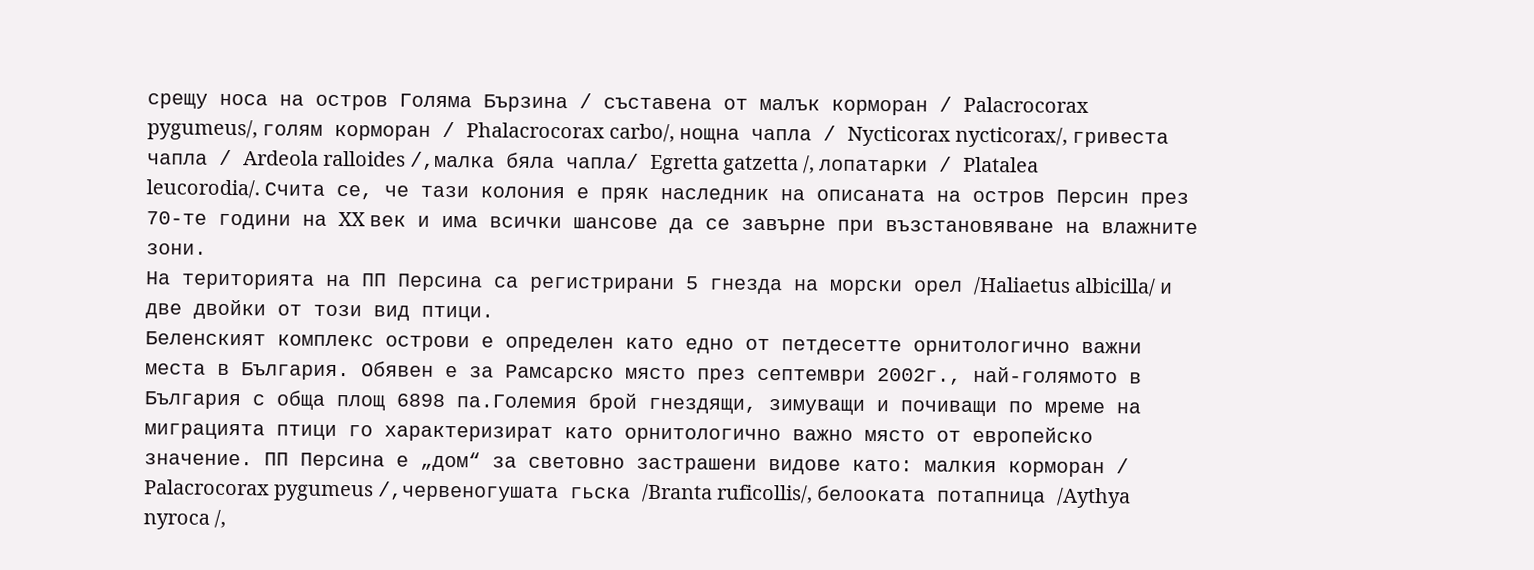срещу носа на остров Голяма Бързина / съставена от малък корморан / Palacrocorax pygumeus/, голям корморан / Phalacrocorax carbo/, нощна чапла / Nycticorax nycticorax/, гривеста чапла / Ardeola ralloides /,малка бяла чапла/ Egretta gatzetta /, лопатарки / Platalea leucorodia/. Счита се, че тази колония е пряк наследник на описаната на остров Персин през 70-те години на XX век и има всички шансове да се завърне при възстановяване на влажните зони.
На територията на ПП Персина са регистрирани 5 гнезда на морски орел /Haliaetus albicilla/ и две двойки от този вид птици.
Беленският комплекс острови е определен като едно от петдесетте орнитологично важни места в България. Обявен е за Рамсарско място през септември 2002г., най-голямото в България с обща площ 6898 па.Големия брой гнездящи, зимуващи и почиващи по мреме на миграцията птици го характеризират като орнитологично важно място от европейско значение. ПП Персина е „дом“ за световно застрашени видове като: малкия корморан / Palacrocorax pygumeus /,червеногушата гьска /Branta ruficollis/, белооката потапница /Aythya nyroca /,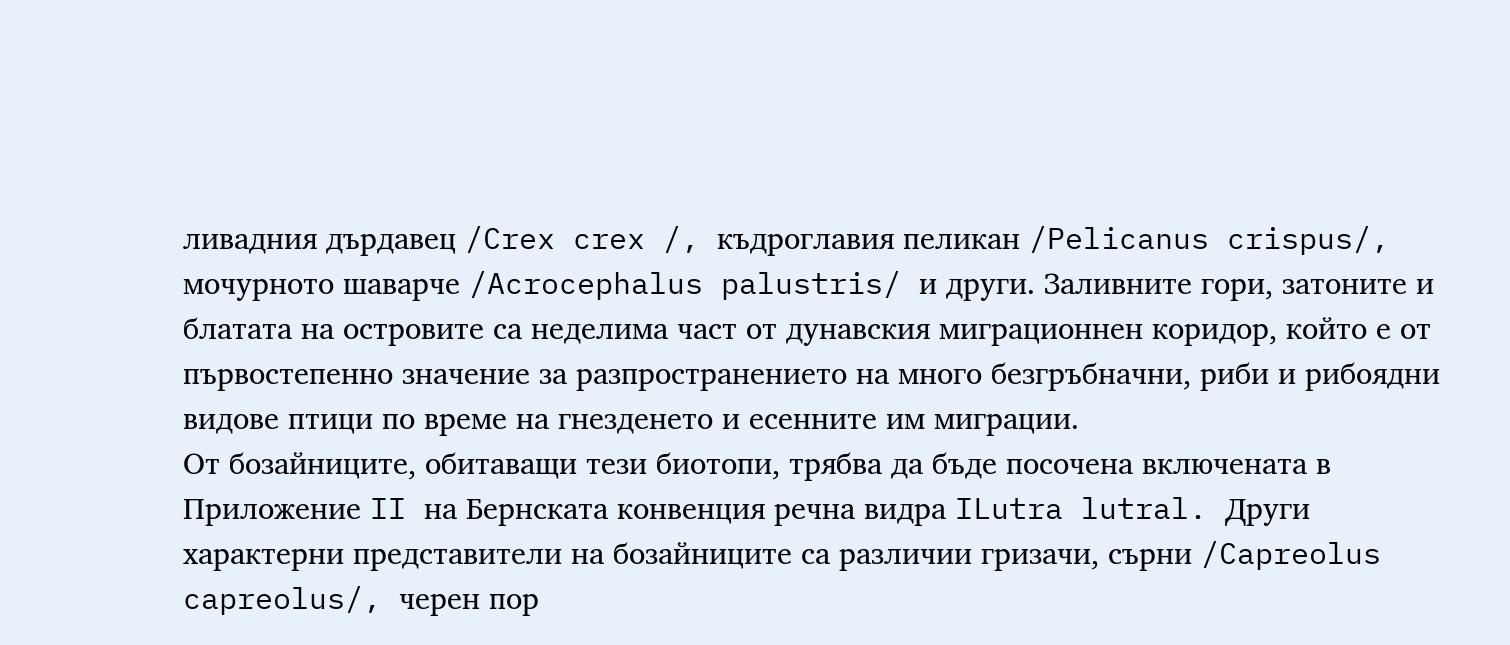ливадния дърдавец /Crex crex /, къдроглавия пеликан /Pelicanus crispus/, мочурното шаварче /Acrocephalus palustris/ и други. Заливните гори, затоните и блатата на островите са неделима част от дунавския миграционнен коридор, който е от първостепенно значение за разпространението на много безгръбначни, риби и рибоядни видове птици по време на гнезденето и есенните им миграции.
От бозайниците, обитаващи тези биотопи, трябва да бъде посочена включената в Приложение II на Бернската конвенция речна видра ILutra lutral. Други характерни представители на бозайниците са различии гризачи, сърни /Capreolus capreolus/, черен пор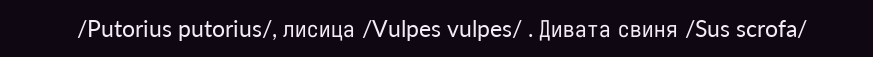/Putorius putorius/, лисица /Vulpes vulpes/ . Дивата свиня /Sus scrofa/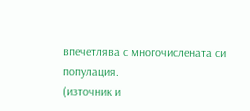впечетлява с многочислената си популация.
(източник и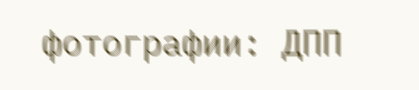фотографии: ДПП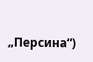„Персина“)